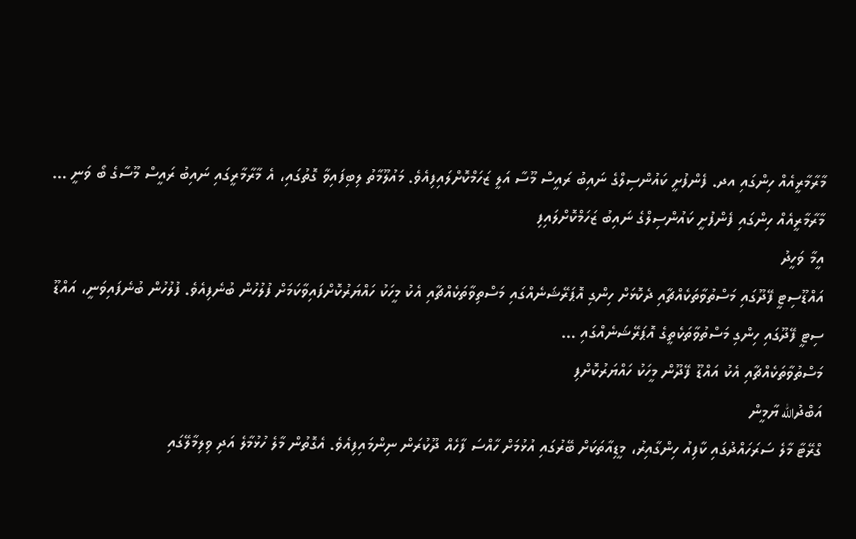މާރާމާރީއެއް ހިންގައި އދ. ފެންފުށީ ކައުންސިލްގެ ނައިބު ރައީސް މޫސާ އަލީ ޒަހަމްކޮށްލައިފިއެވެ. މައުލޫމާތު ލިބިފައިވާ ގޮތުގައި، އެ މާރާމާރީގައި ނައިބު ރައީސް މޫސާގެ ބޯ ވަނީ …
މާރާމާރީއެއް ހިންގައި ފެންފުށީ ކައުންސިލްގެ ނައިބު ޒަހަމްކޮށްލައިފި
އީމާ ވަހީދު
އައްޑޫސިޓީ ފޭދޫގައި މަސްތުވާތަކެއްޗާއި ދެކޮޅަށް ހިންގި އޮޕަރޭޝަނެއްގައި މަސްތިވާތަކެއްޗާއި އެކު މީހަކު ހައްޔަރުކޮށްފައިވާކަމަށް ފުލުހުން ބުނެފިއެވެ. ފުލުހުން ބުނެފައިވަނީ، އައްޑޫ ސިޓީ ފޭދޫގައި ހިންގި މަސްތުވާތަކެތީގެ އޮޕަރޭޝަނެއްގައި …
މަސްތުވާތަކެއްޗާއި އެކު އައްޑޫ ފޭދޫން މީހަކު ހައްޔަރުކޮށްފި
އަބްދުالله ޔާމީން
ގްރޭޓާ މާލެ ސަރަހައްދުގައި ކާފިއު ހިންގާއިރު، މީޑިއާތަކަށް ބޭރުގައި އުޅުމަށް ހާއްސަ ފާހެއް ދޫކުރަން ނިންމައިފިއެވެ. އެގޮތުން މާލެ ހުޅުމާލެ އަދި ވިލިމާލޭގައި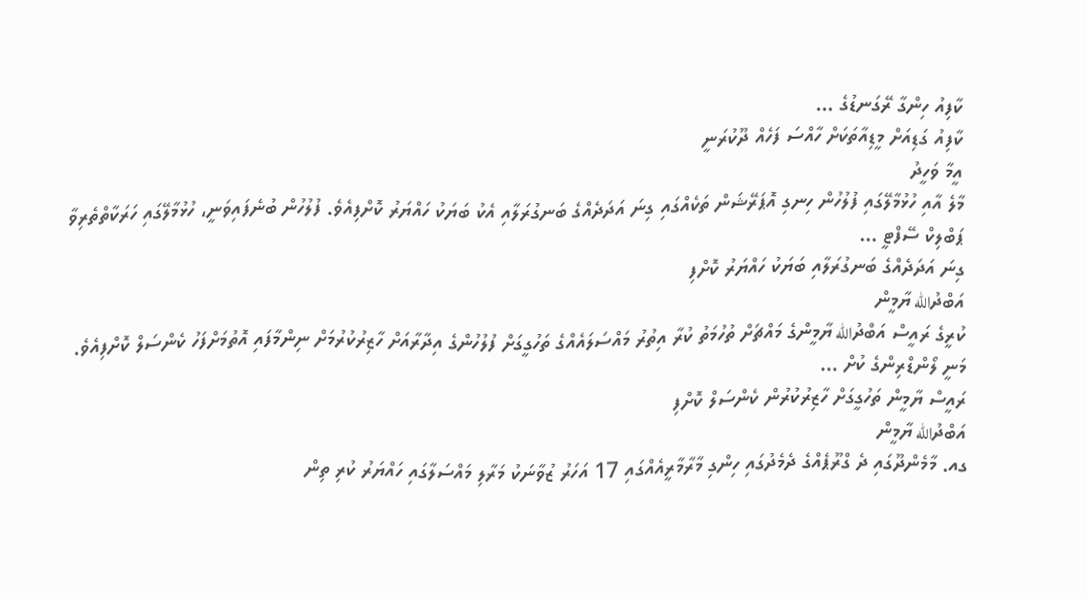ކާފިއު ހިންގާ ރޭގަނޑުގެ …
ކާފިއު ގަޑިއަށް މީޑިއާތަކަށް ހާއްސަ ފަހެއް ދޫކުރަނީ
އީމާ ވަހީދު
މާލެ އާއި ހުޅުމާލޭގައި ފުލުހުން ހިނގި އޮޕަރޭޝަން ތަކެއްގައި ގިނަ އަދަދެއްގެ ބަނގުރަލާއި އެކު ބަޔަކު ހައްޔަރު ކޮށްފިއެވެ. ފުލުހުން ބުނެފައިވަނީ، ހުޅުމާލޭގައި ހަރަކާތްތެރިވާ ޕަބްލިކް ސޭފްޓީ …
ގިނަ އަދަދެއްގެ ބަނގުރަލާއި ބަޔަކު ހައްޔަރު ކޮށްފި
އަބްދުالله ޔާމީން
ކުރީގެ ރައީސް އަބްދުالله ޔާމީންގެ މައްޗަށް ތުހުމަތު ކުރާ އިތުރު މައްސަލައެއްގެ ތަހުގީގަށް ފުލުހުންގެ އިދާރާއަށް ހާޒިރުކުރުމަށް ނިންމާފައި އޮތުމަށްފަހު ކެންސަލް ކޮށްފިއެވެ. މަނީ ލޯންޑްރިންގެ ކުށް …
ރައީސް ޔާމީން ތަހުގީގަށް ހާޒިރުކުރުން ކެންސަލް ކޮށްފި
އަބްދުالله ޔާމީން
ގއ. މާމެންދޫގައި ދެ ގްރޫޕެއްގެ ދެމެދުގައި ހިންގި މާރާމާރީއެއްގައި 17 އަހަރު ޒުވާނަކު މަރާލި މައްސަލާގައި ހައްޔަރު ކުރި ތިން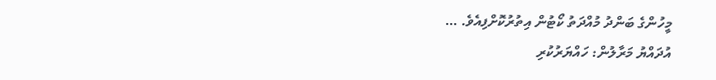މީހުންގެ ބަންދު މުއްދަތު ކޯޓުން އިތުރުކޮށްފިއެވެ. …
އުދައްޔު މަރާލުން: ހައްޔަރުކުރި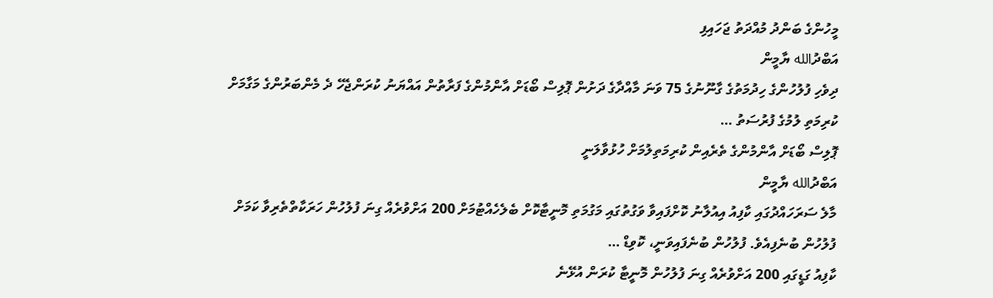މީހުންގެ ބަންދު މުއްދަތު ޖަހައިފި
އަބްދުالله ޔާމީން
ދިވެހި ފުލުހުންގެ ހިދުމަތުގެ ގާނޫނުގެ 75 ވަނަ މާއްދާގެ ދަށުން ޕޮލިސް ބޯޑަށް އާންމުންގެ ފަރާތުން އައްޔަނު ކުރަންޖެހޭ ދެ މެންބަރުންގެ މަގާމަށް ކުރިމަތި ލުމުގެ ފުރުސަތު …
ޕޮލިސް ބޯޑަށް އާންމުންގެ ތެރެއިން ކުރިމަތިލުމަށް ހުޅުވާލަނީ
އަބްދުالله ޔާމީން
މާލެ ސަރަހައްދުގައި ކާފިއު އިއުލާނު ކޮށްފައިވާ ވަގުތުގައި މަގުމަތި މޮނީޓާކޮށް ބެލެހެއްޓުމަށް 200 އަށްވުރެއް ގިނަ ފުލުހުން ހަރަކާތްތެރިވާ ކަމަށް ފުލުހުން ބުނެފިއެވެ. ފުލުހުން ބުނެފައިވަނީ، ކޮވިޑް …
ކާފިއު ގަޑީގައި 200 އަށްވުރެއް ގިނަ ފުލުހުން މޮނީޓާ ކުރަން އުޅޭނެ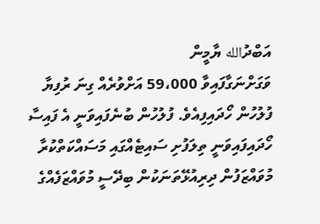އަބްދުالله ޔާމީން
ވަގަށްނަގާފައިވާ 59،000 އަށްވުރެއް ގިނަ ރުފިޔާ ފުލުހުން ހޯދައިފިއެވެ. ފުލުހުން ބުނެފައިވަނީ އެ ފައިސާ ހޯދައިފައިވަނީ ތިލަފުށި ސައިޓެއްގައި މަސައްކަތްކުރާ މުވައްޒަފުން ދިރިއުޅޭތަނަކުން ބިދޭސީ މުވައްޒަފެއްގެ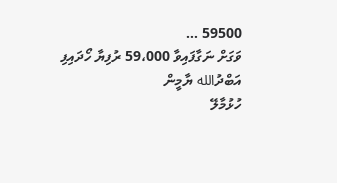59500 …
ވަގަށް ނަގާފައިވާ 59،000 ރުފިޔާ ހޯދައިފި
އަބްދުالله ޔާމީން
ހުޅުމާލޭ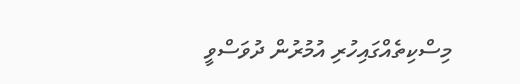މިސްކިތެއްގައިހުރި އުމުރުން ދުވަސްވީ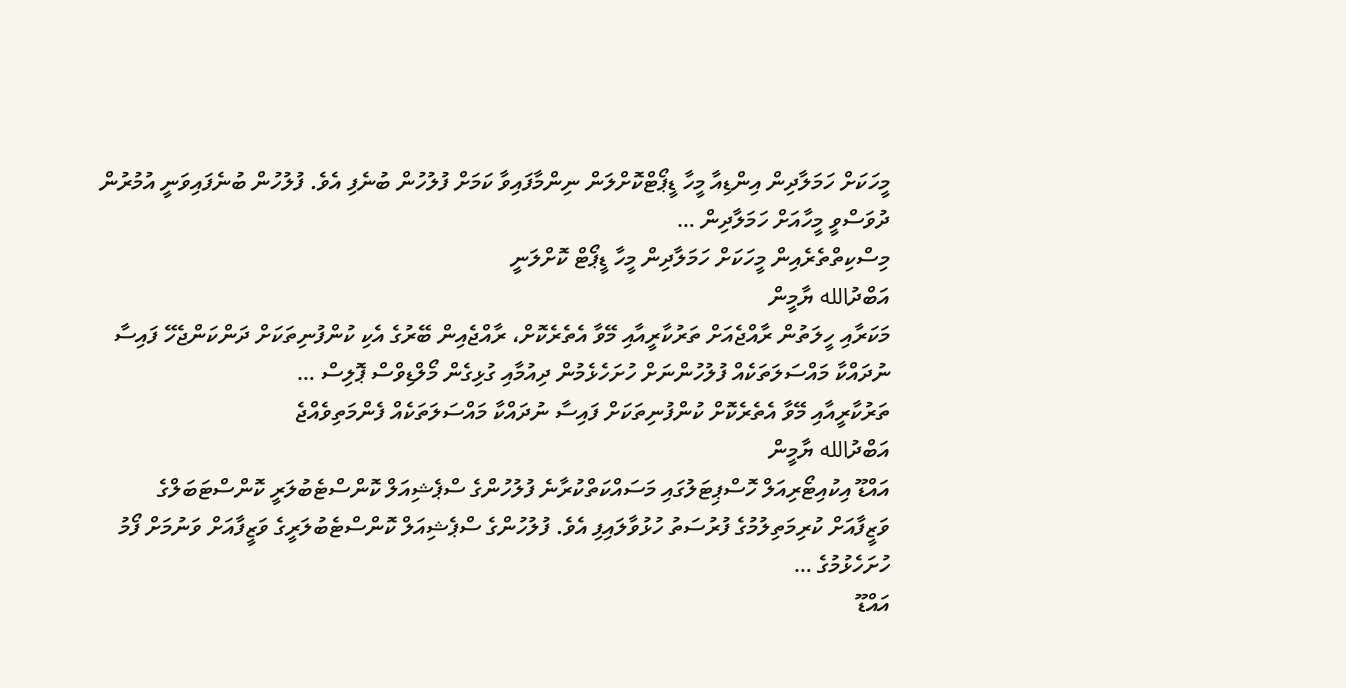މީހަކަށް ހަމަލާދިން އިންޑިއާ މީހާ ޑީޕޯޓްކޮށްލަން ނިންމާފައިވާ ކަމަށް ފުލުހުން ބުނެފި އެވެ. ފުލުހުން ބުނެފައިވަނީ އުމުރުން ދުވަސްވީ މީހާއަށް ހަމަލާދިން …
މިސްކިތްތެރެއިން މީހަކަށް ހަމަލާދިން މީހާ ޑީޕޯޓް ކޮށްލަނީ
އަބްދުالله ޔާމީން
މަކަރާއި ހީލަތުން ރާއްޖެއަށް ތަރުކާރީއާއި މޭވާ އެތެރެކޮށް، ރާއްޖެއިން ބޭރުގެ އެކި ކުންފުނިތަކަށް ދަންކަންޖެހޭ ފައިސާ ނުދައްކާ މައްސަލަތަކެއް ފުލުހުންނަށް ހުށަހެޅެމުން ދިއުމާއި ގުޅިގެން މޯލްޑިވްސް ޕޮލިސް …
ތަރުކާރީއާއި މޭވާ އެތެރެކޮށް ކުންފުނިތަކަށް ފައިސާ ނުދައްކާ މައްސަލަތަކެއް ފެންމަތިވެއްޖެ
އަބްދުالله ޔާމީން
އައްޑޫ އިކުއިޓޯރިއަލް ހޮސްޕިޓަލުގައި މަސައްކަތްކުރާނެ ފުލުހުންގެ ސްޕެޝިއަލް ކޮންސްޓެބުލަރީ ކޮންސްޓަބަލްގެ ވަޒީފާއަށް ކުރިމަތިލުމުގެ ފުރުސަތު ހުޅުވާލައިފި އެވެ. ފުލުހުންގެ ސްޕެޝިއަލް ކޮންސްޓެބުލަރީގެ ވަޒީފާއަށް ވަނުމަށް ފޯމު ހުށަހެޅުމުގެ …
އައްޑޫ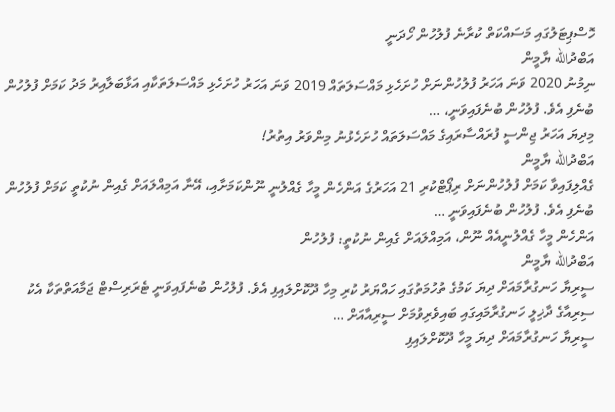ހޮސްޕިޓަލުގައި މަސައްކަތް ކުރާނެ ފުލުހުން ހޯދަނީ
އަބްދުالله ޔާމީން
ނިމުނު 2020 ވަނަ އަހަރު ފުލުހުންނަށް ހުށަހެޅި މައްސަލަތައް 2019 ވަނަ އަހަރު ހުށަހެޅި މައްސަލަތަކާއި އަޅާބަލާއިރު މަދު ކަމަށް ފުލުހުން ބުނެފި އެވެ. ފުލުހުން ބުނެފައިވަނީ، …
މިދިޔަ އަހަރު ޖިންސީ ފުރައްސާރައިގެ މައްސަލަތައް ހުށަހެޅުނު މިންވަރު އިތުރު!
އަބްދުالله ޔާމީން
ގެއްލިފައިވާ ކަމަށް ފުލުހުންނަށް ރިޕޯޓްކުރި 21 އަހަރުގެ އަންހެން މީހާ ގެއްލުނީ ނޫންކަމަށާއި، އޭނާ އަމިއްލައަށް ގެއިން ނުކުތީ ކަމަށް ފުލުހުން ބުނެފި އެވެ. ފުލުހުން ބުނެފައިވަނީ …
އަންހެން މީހާ ގެއްލުނީއެއް ނޫން، އަމިއްލައަށް ގެއިން ނުކުތީ: ފުލުހުން
އަބްދުالله ޔާމީން
ސީރިޔާ ހަނގުރާމައަށް ދިޔަ ކަމުގެ ތުހުމަތުގައި ހައްޔަރު ކުރި މިހާ ދޫކޮށްލައިފި އެވެ. ފުލުހުން ބުނެފައިވަނީ ޓެރަރިސްޓް ޖަމާއަތްތަކާ އެކު ސިރިއާގެ ދާޚިލީ ހަނގުރާމައިގައި ބައިވެރިވުމަށް ސީރިއާއަށް …
ސީރިޔާ ހަނގުރާމައަށް ދިޔަ މީހާ ދޫކޮށްލައިފި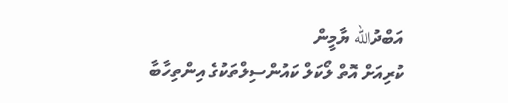އަބްދުالله ޔާމީން
ކުރިއަށް އޮތް ލޯކަލް ކައުންސިލްތަކުގެ އިންތިހާބާ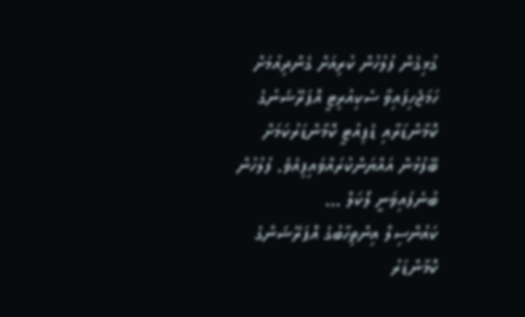ގުޅިގެން ފުލުހުން ކުރިއަށް ގެންދިއުމަށް ހަމަޖެހިފައިވާ ސެކިއުރިޓީ އޮޕަރޭޝަނުގެ ކޮމާންޑަރާއި ޑެޕިއުޓީ ކޮމާންޑަރުކަމަށް ބޭފުޅުން އައްޔަންކުރައްވައިފިއެވެ. ފުލުހުން ބުނެފައިވަނީ ލޯކަލް …
ކައުންސިލް އިންތިހާބުގެ އޮޕަރޭޝަންގެ ކޮމާންޑަރު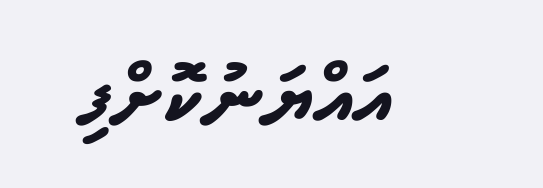އައްޔަނުކޮށްފި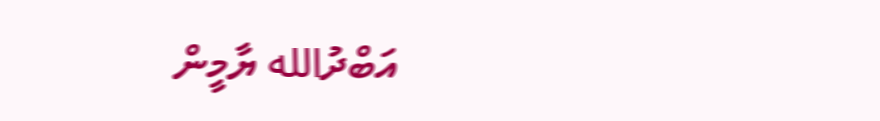އަބްދުالله ޔާމީން